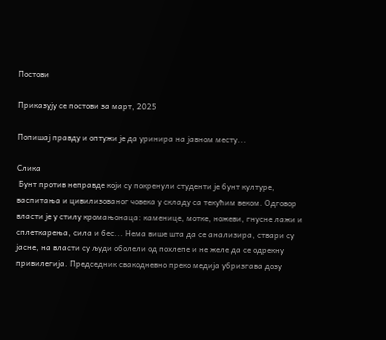Постови

Приказују се постови за март, 2025

Попишај правду и оптужи је да уринира на јавном месту...

Слика
 Бунт против неправде који су покренули студенти је бунт културе, васпитања и цивилизованог човека у складу са текућим веком. Одговор власти је у стилу кромањонаца: каменице, мотке, ножеви, гнусне лажи и сплеткарења, сила и бес... Нема више шта да се анализира, ствари су јасне, на власти су људи оболели од похлепе и не желе да се одрекну привилегија. Председник свакодневно преко медија убризгава дозу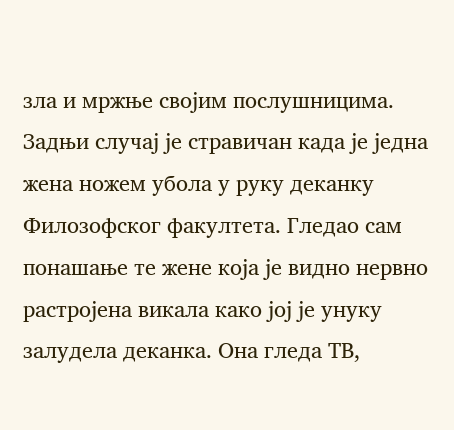зла и мржње својим послушницима. Задњи случај је стравичан када је једна жена ножем убола у руку деканку Филозофског факултета. Гледао сам понашање те жене која је видно нервно растројена викала како јој је унуку залудела деканка. Она гледа ТВ,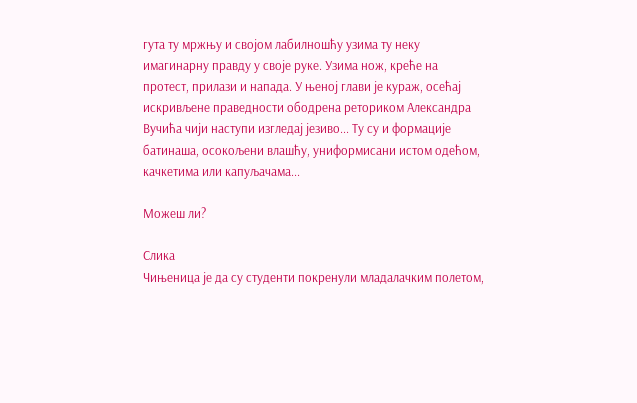гута ту мржњу и својом лабилношћу узима ту неку имагинарну правду у своје руке. Узима нож, креће на протест, прилази и напада. У њеној глави је кураж, осећај искривљене праведности ободрена реториком Александра Вучића чији наступи изгледај језиво... Ту су и формације батинаша, осокољени влашћу, униформисани истом одећом, качкетима или капуљачама...

Можеш ли?

Слика
Чињеница је да су студенти покренули младалачким полетом,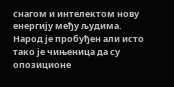снагом и интелектом нову енергију међу људима.  Народ је пробуђен али исто тако је чињеница да су опозиционе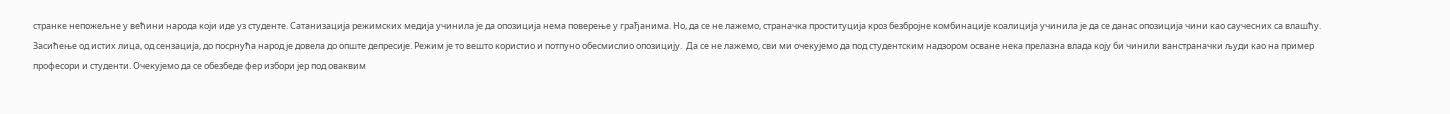странке непожељне у већини народа који иде уз студенте. Сатанизација режимских медија учинила је да опозиција нема поверење у грађанима. Но, да се не лажемо, страначка проституција кроз безбројне комбинације коалиција учинила је да се данас опозиција чини као саучесних са влашћу. Засићење од истих лица, од сензација, до посрнућа народ је довела до опште депресије. Режим је то вешто користио и потпуно обесмислио опозицију.  Да се не лажемо, сви ми очекујемо да под студентским надзором осване нека прелазна влада коју би чинили ванстраначки људи као на пример професори и студенти. Очекујемо да се обезбеде фер избори јер под оваквим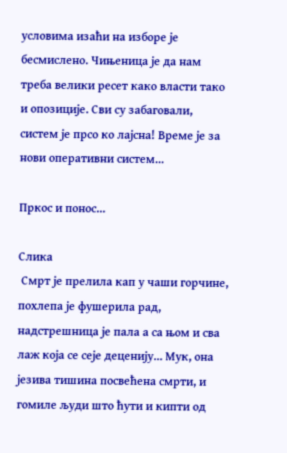условима изаћи на изборе је бесмислено. Чињеница је да нам треба велики ресет како власти тако и опозиције. Сви су забаговали, систем је прсо ко лајсна! Време је за нови оперативни систем...

Пркос и понос...

Слика
 Смрт је прелила кап у чаши горчине, похлепа је фушерила рад, надстрешница је пала а са њом и сва лаж која се сеје деценију... Мук, она језива тишина посвећена смрти, и гомиле људи што ћути и кипти од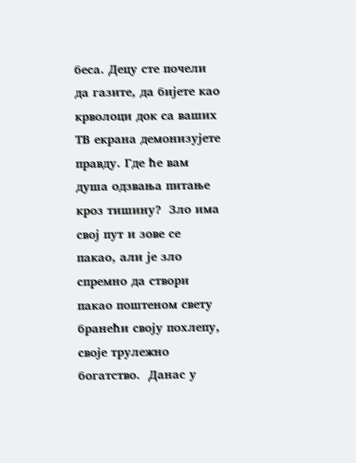беса. Децу сте почели да газите, да бијете као крволоци док са ваших ТВ екрана демонизујете правду. Где ће вам душа одзвања питање кроз тишину?  Зло има свој пут и зове се пакао, али је зло спремно да створи пакао поштеном свету бранећи своју похлепу, своје трулежно богатство.  Данас у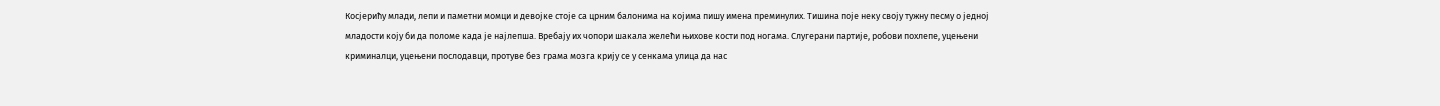Косјерићу млади, лепи и паметни момци и девојке стоје са црним балонима на којима пишу имена преминулих. Тишина поје неку своју тужну песму о једној младости коју би да поломе када је најлепша. Вребају их чопори шакала желећи њихове кости под ногама. Слугерани партије, робови похлепе, уцењени криминалци, уцењени послодавци, протуве без грама мозга крију се у сенкама улица да нас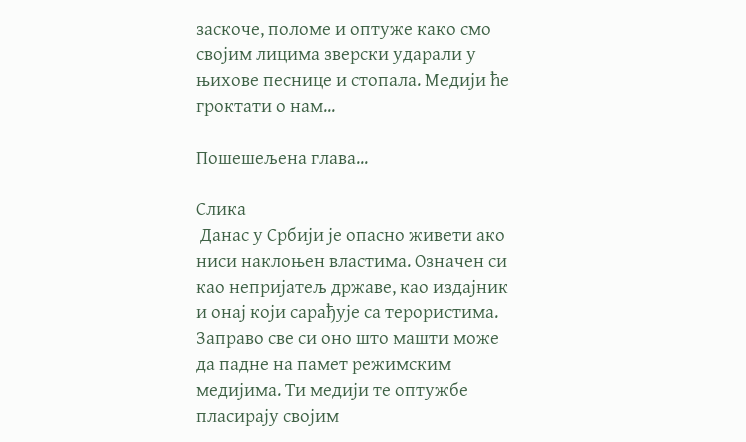заскоче, поломе и оптуже како смо својим лицима зверски ударали у њихове песнице и стопала. Медији ће гроктати о нам...

Пошешељена глава...

Слика
 Данас у Србији је опасно живети ако ниси наклоњен властима. Означен си као непријатељ државе, као издајник и онај који сарађује са терористима. Заправо све си оно што машти може да падне на памет режимским медијима. Ти медији те оптужбе пласирају својим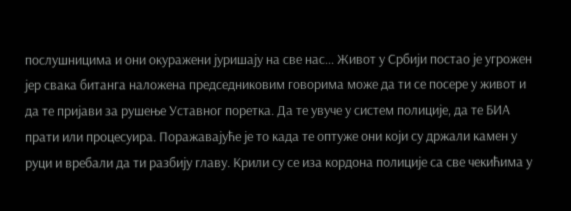послушницима и они окуражени јуришају на све нас... Живот у Србији постао је угрожен јер свака битанга наложена председниковим говорима може да ти се посере у живот и да те пријави за рушење Уставног поретка. Да те увуче у систем полиције, да те БИА прати или процесуира. Поражавајуће је то када те оптуже они који су држали камен у руци и вребали да ти разбију главу. Крили су се иза кордона полиције са све чекићима у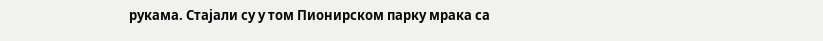рукама. Стајали су у том Пионирском парку мрака са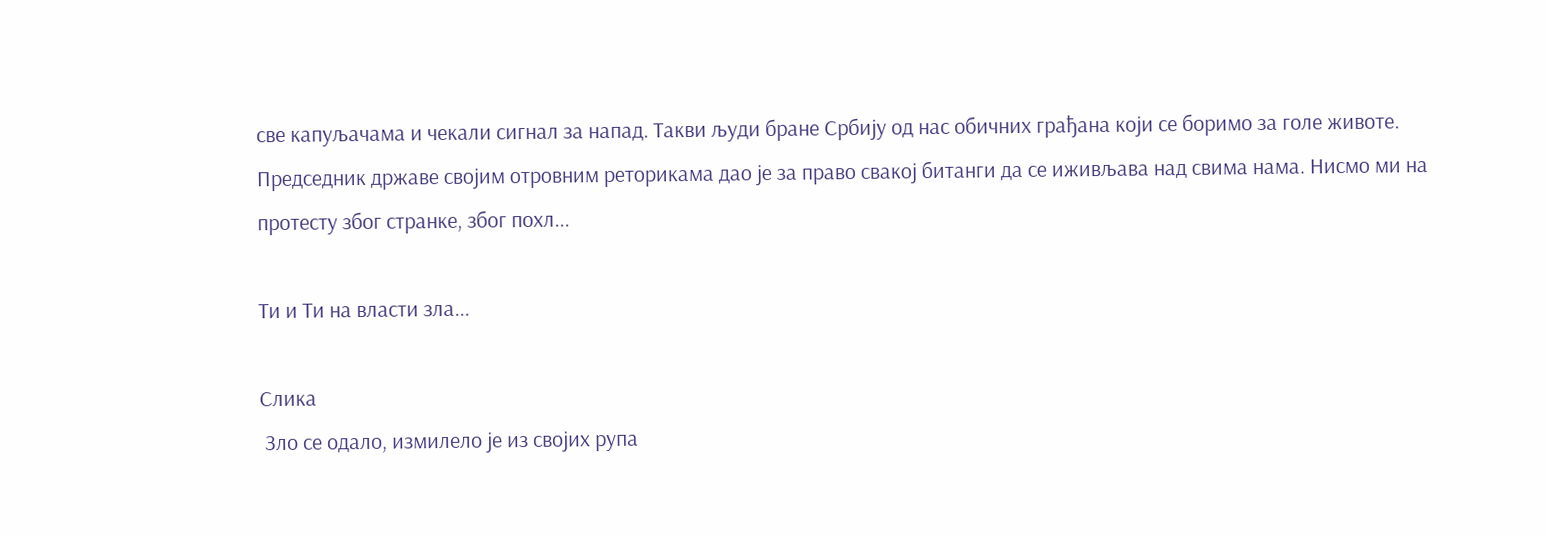све капуљачама и чекали сигнал за напад. Такви људи бране Србију од нас обичних грађана који се боримо за голе животе. Председник државе својим отровним реторикама дао је за право свакој битанги да се иживљава над свима нама. Нисмо ми на протесту због странке, због похл...

Ти и Ти на власти зла...

Слика
 Зло се одало, измилело је из својих рупа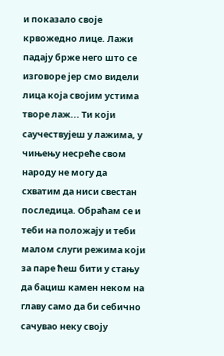и показало своје крвожедно лице. Лажи падају брже него што се изговоре јер смо видели лица која својим устима творе лаж... Ти који саучествујеш у лажима, у чињењу несреће свом народу не могу да схватим да ниси свестан последица. Обраћам се и теби на положају и теби малом слуги режима који за паре ћеш бити у стању да бациш камен неком на главу само да би себично сачувао неку своју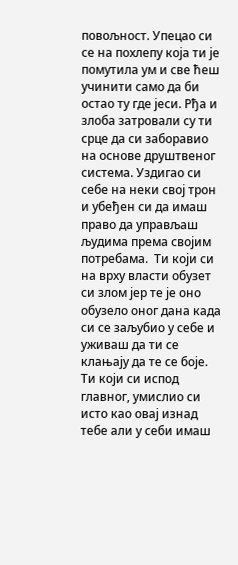повољност. Упецао си се на похлепу која ти је помутила ум и све ћеш учинити само да би остао ту где јеси. Рђа и злоба затровали су ти срце да си заборавио на основе друштвеног система. Уздигао си себе на неки свој трон и убеђен си да имаш право да управљаш људима према својим потребама.  Ти који си на врху власти обузет си злом јер те је оно обузело оног дана када си се заљубио у себе и уживаш да ти се клањају да те се боје. Ти који си испод главног, умислио си исто као овај изнад тебе али у себи имаш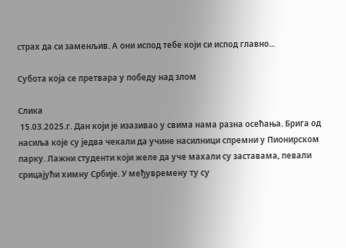страх да си заменљив. А они испод тебе који си испод главно...

Субота која се претвара у победу над злом

Слика
 15.03.2025.г. Дан који је изазивао у свима нама разна осећања. Брига од насиља које су једва чекали да учине насилници спремни у Пионирском парку. Лажни студенти који желе да уче махали су заставама, певали срицајући химну Србије. У међувремену ту су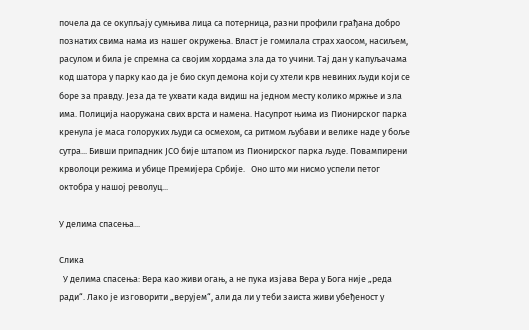почела да се окупљају сумњива лица са потерница, разни профили грађана добро познатих свима нама из нашег окружења. Власт је гомилала страх хаосом, насиљем, расулом и била је спремна са својим хордама зла да то учини. Тај дан у капуљачама код шатора у парку као да је био скуп демона који су хтели крв невиних људи који се боре за правду. Језа да те ухвати када видиш на једном месту колико мржње и зла има. Полиција наоружана свих врста и намена. Насупрот њима из Пионирског парка кренула је маса голоруких људи са осмехом, са ритмом љубави и велике наде у боље сутра... Бивши припадник ЈСО бије штапом из Пионирског парка људе. Повампирени крволоци режима и убице Премијера Србије.   Оно што ми нисмо успели петог октобра у нашој револуц...

У делима спасења...

Слика
  У делима спасења: Вера као живи огањ, а не пука изјава Вера у Бога није „реда ради“. Лако је изговорити „верујем“, али да ли у теби заиста живи убеђеност у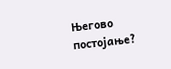Његово постојање?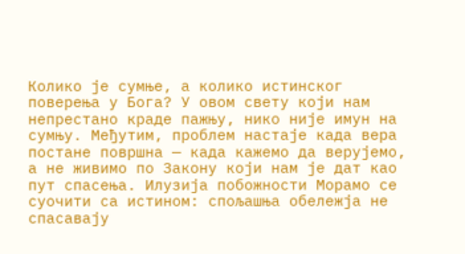Колико је сумње, а колико истинског поверења у Бога? У овом свету који нам непрестано краде пажњу, нико није имун на сумњу. Међутим, проблем настаје када вера постане површна — када кажемо да верујемо, а не живимо по Закону који нам је дат као пут спасења. Илузија побожности Морамо се суочити са истином: спољашња обележја не спасавају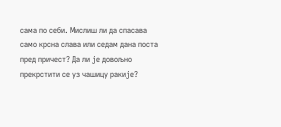сама по себи. Мислиш ли да спасава само крсна слава или седам дана поста пред причест? Да ли је довољно прекрстити се уз чашицу ракије?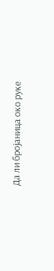Да ли бројаница око руке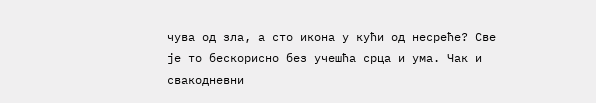чува од зла, а сто икона у кући од несреће? Све је то бескорисно без учешћа срца и ума. Чак и свакодневни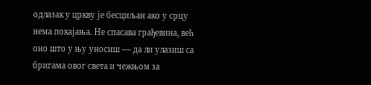одлазак у цркву је бесциљан ако у срцу нема покајања. Не спасава грађевина, већ оно што у њу уносиш — да ли улазиш са бригама овог света и чежњом за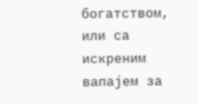богатством, или са искреним вапајем за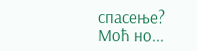спасење? Моћ но...